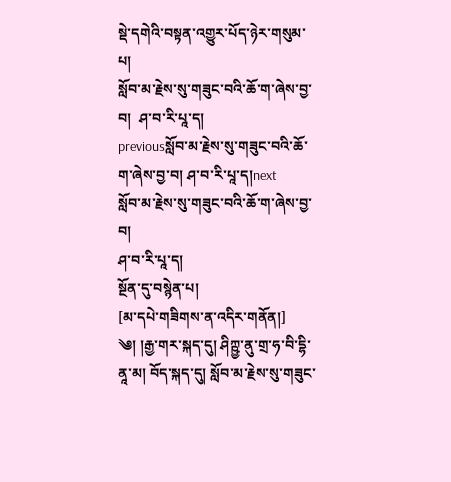སྡེ་དགེའི་བསྟན་འགྱུར་པོད་ཉེར་གསུམ་པ།
སློབ་མ་རྗེས་སུ་གཟུང་བའི་ཆོ་ག་ཞེས་བྱ་བ།  ཤ་བ་རི་པཱ་ད།
previousསློབ་མ་རྗེས་སུ་གཟུང་བའི་ཆོ་ག་ཞེས་བྱ་བ། ཤ་བ་རི་པཱ་ད།next
སློབ་མ་རྗེས་སུ་གཟུང་བའི་ཆོ་ག་ཞེས་བྱ་བ།
ཤ་བ་རི་པཱ་ད།
སྔོན་དུ་བསྙེན་པ།
[མ་དཔེ་གཟིགས་ན་འདིར་གནོན།]
༄། །རྒྱ་གར་སྐད་དུ། ཤིཀྵྱ་ནུ་གྲ་ཧ་བི་དྷི་ནཱ་མ། བོད་སྐད་དུ། སློབ་མ་རྗེས་སུ་གཟུང་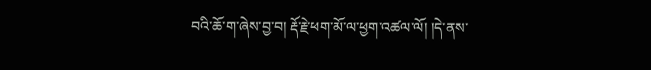བའི་ཆོ་ག་ཞེས་བྱ་བ། རྡོ་རྗེ་ཕག་མོ་ལ་ཕྱག་འཚལ་ལོ། །དེ་ནས་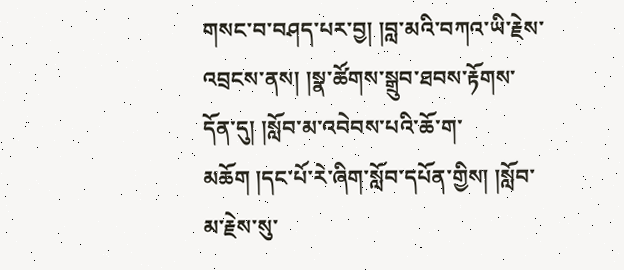གསང་བ་བཤད་པར་བྱ། །བླ་མའི་བཀའ་ཡི་རྗེས་འབྲངས་ནས། །སྣ་ཚོགས་སྒྲུབ་ཐབས་རྟོགས་དོན་དུ། །སློབ་མ་འབེབས་པའི་ཆོ་ག་མཆོག །དང་པོ་རེ་ཞིག་སློབ་དཔོན་གྱིས། །སློབ་མ་རྗེས་སུ་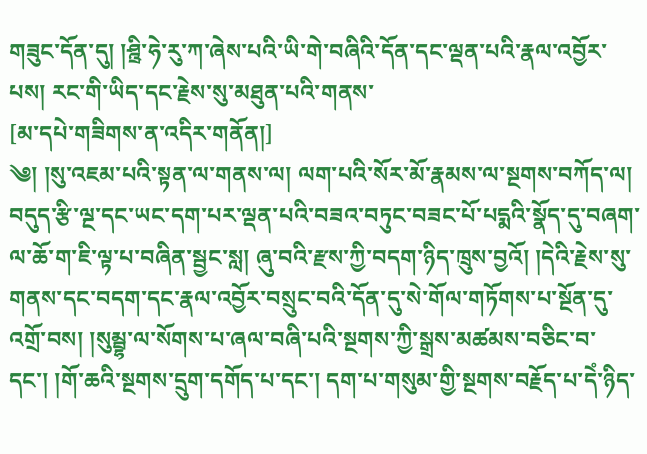གཟུང་དོན་དུ། །ཤྰྲི་ཧེ་རུ་ཀ་ཞེས་པའི་ཡི་གེ་བཞིའི་དོན་དང་ལྡན་པའི་རྣལ་འབྱོར་པས། རང་གི་ཡིད་དང་རྗེས་སུ་མཐུན་པའི་གནས་
[མ་དཔེ་གཟིགས་ན་འདིར་གནོན།]
༄། །སུ་འཇམ་པའི་སྟན་ལ་གནས་ལ། ལག་པའི་སོར་མོ་རྣམས་ལ་སྔགས་བཀོད་ལ། བདུད་རྩི་ལྔ་དང་ཡང་དག་པར་ལྡན་པའི་བཟའ་བཏུང་བཟང་པོ་པདྨའི་སྣོད་དུ་བཞག་ལ་ཆོ་ག་ཇི་ལྟ་པ་བཞིན་སྦྱང་སླ། ཞུ་བའི་རྫས་ཀྱི་བདག་ཉིད་ཁྲུས་བྱའོ། །དེའི་རྗེས་སུ་གནས་དང་བདག་དང་རྣལ་འབྱོར་བསྲུང་བའི་དོན་དུ་སེ་གོལ་གཏོགས་པ་སྔོན་དུ་འགྲོ་བས། །སུམྦྷ་ལ་སོགས་པ་ཞལ་བཞི་པའི་སྔགས་ཀྱི་སྒྲས་མཚམས་བཅིང་བ་དང་། །གོ་ཆའི་སྔགས་དྲུག་དགོད་པ་དང་། དག་པ་གསུམ་གྱི་སྔགས་བརྗོད་པ་དེཾ་ཉིད་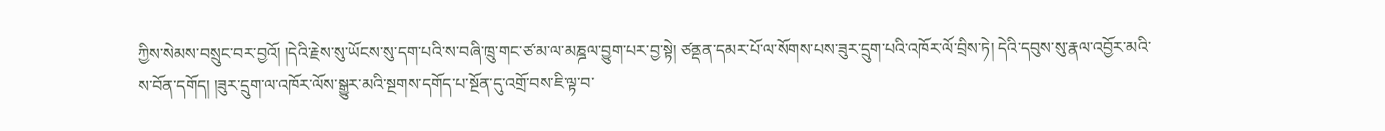ཀྱིས་སེམས་བསྲུང་བར་བྱའོ། །དེའི་རྗེས་སུ་ཡོངས་སུ་དག་པའི་ས་བཞི་ཁྲུ་གང་ཙ་མ་ལ་མཎྜལ་བྱུག་པར་བྱ་སྟེ། ཙནྡན་དམར་པོ་ལ་སོགས་པས་ཟུར་དྲུག་པའི་འཁོར་ལོ་བྲིས་ཏེ། དེའི་དབུས་སུ་རྣལ་འབྱོར་མའི་ས་བོན་དགོད། །ཟུར་དྲུག་ལ་འཁོར་ལོས་སྒྱུར་མའི་སྔགས་དགོད་པ་སྔོན་དུ་འགྲོ་བས་ཇི་ལྟ་བ་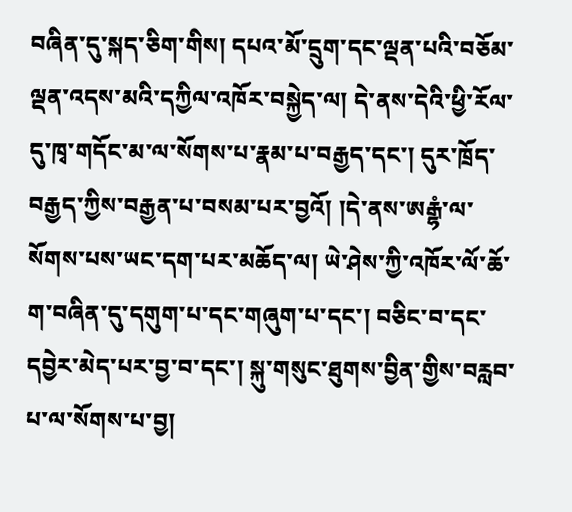བཞིན་དུ་སྐད་ཅིག་གིས། དཔའ་མོ་དྲུག་དང་ལྡན་པའི་བཅོམ་ལྡན་འདས་མའི་དཀྱིལ་འཁོར་བསྐྱེད་ལ། དེ་ནས་དེའི་ཕྱི་རོལ་དུ་ཁྭ་གདོང་མ་ལ་སོགས་པ་རྣམ་པ་བརྒྱད་དང་། དུར་ཁྲོད་བརྒྱད་ཀྱིས་བརྒྱན་པ་བསམ་པར་བྱའོ། །དེ་ནས་ཨརྒྷཾ་ལ་སོགས་པས་ཡང་དག་པར་མཆོད་ལ། ཡེ་ཤེས་ཀྱི་འཁོར་ལོ་ཆོ་ག་བཞིན་དུ་དགུག་པ་དང་གཞུག་པ་དང་། བཅིང་བ་དང་དབྱེར་མེད་པར་བྱ་བ་དང་། སྐུ་གསུང་ཐུགས་བྱིན་གྱིས་བརླབ་པ་ལ་སོགས་པ་བྱ།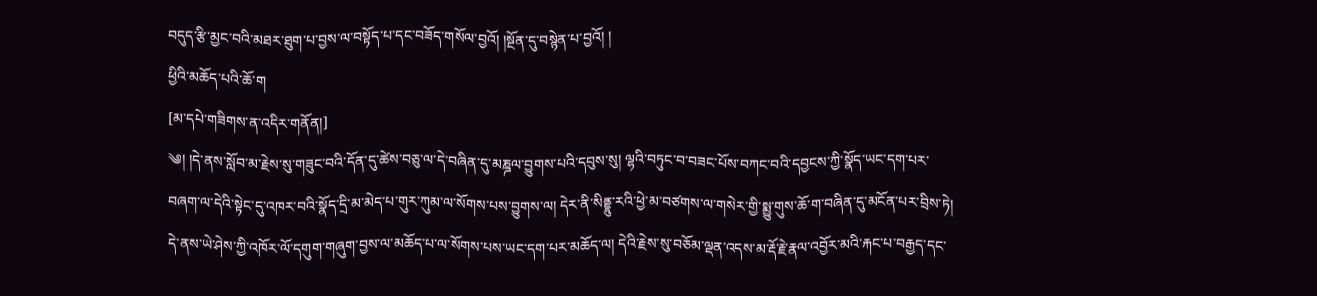བདུད་རྩི་མྱང་བའི་མཐར་ཐུག་པ་བྱས་ལ་བསྟོད་པ་དང་བཟོད་གསོལ་བྱའོ། །སྔོན་དུ་བསྙེན་པ་བྱའོ། །
ཕྱིའི་མཆོད་པའི་ཆོ་ག
[མ་དཔེ་གཟིགས་ན་འདིར་གནོན།]
༄། །དེ་ནས་སློབ་མ་རྗེས་སུ་གཟུང་བའི་དོན་དུ་ཚེས་བཅུ་ལ་དེ་བཞིན་དུ་མཎྜལ་བྱུགས་པའི་དབུས་སུ། ལྷའི་བཏུང་བ་བཟང་པོས་བཀང་བའི་དབྱངས་ཀྱི་སྣོད་ཡང་དག་པར་བཞག་ལ་དེའི་སྟེང་དུ་འཁར་བའི་སྣོད་དྲི་མ་མེད་པ་གུར་ཀུམ་ལ་སོགས་པས་བྱུགས་ལ། དེར་ནི་སིནྡྷུ་རའི་ཕྱེ་མ་བཙགས་ལ་གསེར་གྱི་སྨྱུ་གུས་ཆོ་ག་བཞིན་དུ་མངོན་པར་བྲིས་ཏེ། དེ་ནས་ཡེ་ཤེས་ཀྱི་འཁོར་ལོ་དགུག་གཞུག་བྱས་ལ་མཆོད་པ་ལ་སོགས་པས་ཡང་དག་པར་མཆོད་ལ། དེའི་རྗེས་སུ་བཅོམ་ལྡན་འདས་མ་རྡོ་རྗེ་རྣལ་འབྱོར་མའི་རྐང་པ་བརྒྱད་དང་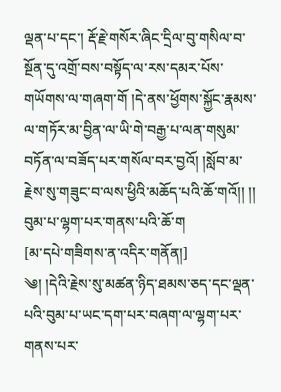ལྡན་པ་དང་། རྡོ་རྗེ་གསོར་ཞིང་དྲིལ་བུ་གསིལ་བ་སྔོན་དུ་འགྲོ་བས་བསྟོད་ལ་རས་དམར་པོས་གཡོགས་ལ་གཞག་གོ །དེ་ནས་ཕྱོགས་སྐྱོང་རྣམས་ལ་གཏོར་མ་བྱིན་ལ་ཡི་གེ་བརྒྱ་པ་ལན་གསུམ་བཏོན་ལ་བཟོད་པར་གསོལ་བར་བྱའོ། །སློབ་མ་རྗེས་སུ་གཟུང་བ་ལས་ཕྱིའི་མཆོད་པའི་ཆོ་གའོ།། །།
བུམ་པ་ལྷག་པར་གནས་པའི་ཆོ་ག
[མ་དཔེ་གཟིགས་ན་འདིར་གནོན།]
༄། །དེའི་རྗེས་སུ་མཚན་ཉིད་ཐམས་ཅད་དང་ལྡན་པའི་བུམ་པ་ཡང་དག་པར་བཞག་ལ་ལྷག་པར་གནས་པར་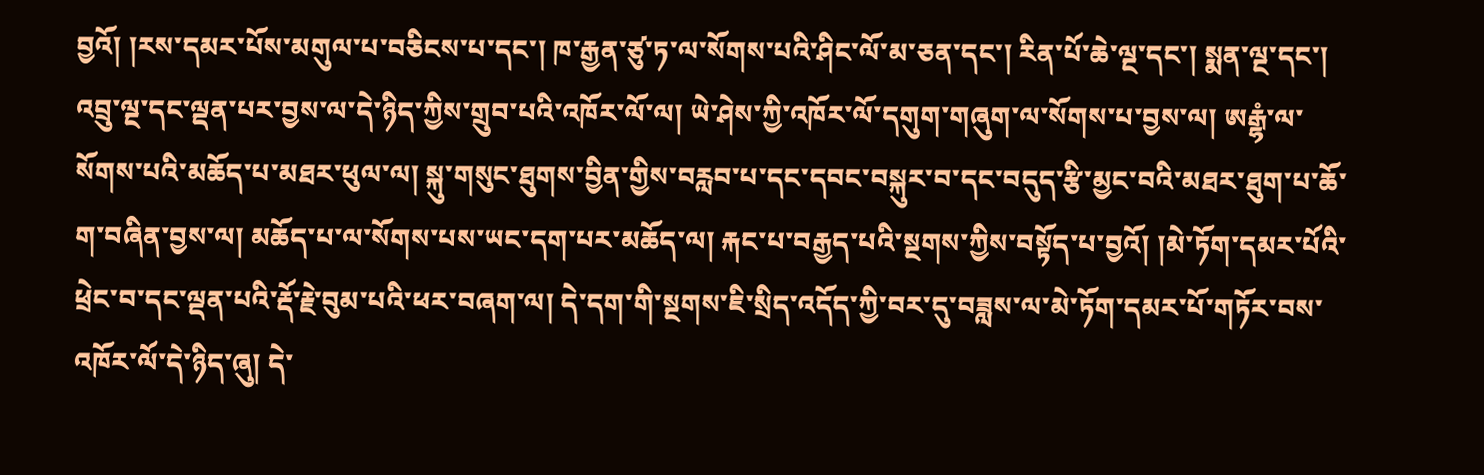བྱའོ། །རས་དམར་པོས་མགུལ་པ་བཅིངས་པ་དང་། ཁ་རྒྱན་ཙུ་ཏ་ལ་སོགས་པའི་ཤིང་ལོ་མ་ཅན་དང་། རིན་པོ་ཆེ་ལྔ་དང་། སྨན་ལྔ་དང་། འབྲུ་ལྔ་དང་ལྡན་པར་བྱས་ལ་དེ་ཉིད་ཀྱིས་གྲུབ་པའི་འཁོར་ལོ་ལ། ཡེ་ཤེས་ཀྱི་འཁོར་ལོ་དགུག་གཞུག་ལ་སོགས་པ་བྱས་ལ། ཨརྒྷཾ་ལ་སོགས་པའི་མཆོད་པ་མཐར་ཕུལ་ལ། སྐུ་གསུང་ཐུགས་བྱིན་གྱིས་བརླབ་པ་དང་དབང་བསྐུར་བ་དང་བདུད་རྩི་མྱང་བའི་མཐར་ཐུག་པ་ཆོ་ག་བཞིན་བྱས་ལ། མཆོད་པ་ལ་སོགས་པས་ཡང་དག་པར་མཆོད་ལ། རྐང་པ་བརྒྱད་པའི་སྔགས་ཀྱིས་བསྟོད་པ་བྱའོ། །མེ་ཏོག་དམར་པོའི་ཕྲེང་བ་དང་ལྡན་པའི་རྡོ་རྗེ་བུམ་པའི་ཕར་བཞག་ལ། དེ་དག་གི་སྔགས་ཇི་སྲིད་འདོད་ཀྱི་བར་དུ་བཟླས་ལ་མེ་ཏོག་དམར་པོ་གཏོར་བས་འཁོར་ལོ་དེ་ཉིད་ཞུ། དེ་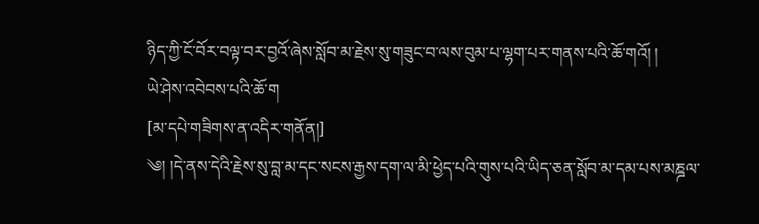ཉིད་ཀྱི་ངོ་བོར་བལྟ་བར་བྱའོ་ཞེས་སློབ་མ་རྗེས་སུ་གཟུང་བ་ལས་བུམ་པ་ལྷག་པར་གནས་པའི་ཆོ་གའོ། །
ཡེ་ཤེས་འབེབས་པའི་ཆོ་ག
[མ་དཔེ་གཟིགས་ན་འདིར་གནོན།]
༄། །དེ་ནས་དེའི་རྗེས་སུ་བླ་མ་དང་སངས་རྒྱས་དག་ལ་མི་ཕྱེད་པའི་གུས་པའི་ཡིད་ཅན་སློབ་མ་དམ་པས་མཎྜལ་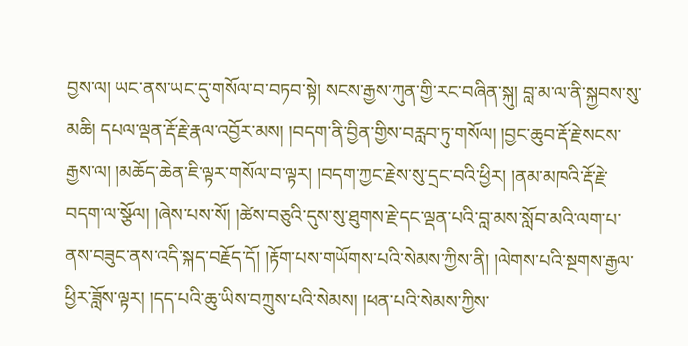བྱས་ལ། ཡང་ནས་ཡང་དུ་གསོལ་བ་བཏབ་སྟེ། སངས་རྒྱས་ཀུན་གྱི་རང་བཞིན་སྐུ། བླ་མ་ལ་ནི་སྐྱབས་སུ་མཆི། དཔལ་ལྡན་རྡོ་རྗེ་རྣལ་འབྱོར་མས། །བདག་ནི་བྱིན་གྱིས་བརླབ་ཏུ་གསོལ། །བྱང་ཆུབ་རྡོ་རྗེ་སངས་རྒྱས་ལ། །མཆོད་ཆེན་ཇི་ལྟར་གསོལ་བ་ལྟར། །བདག་ཀྱང་རྗེས་སུ་དྲང་བའི་ཕྱིར། །ནམ་མཁའི་རྡོ་རྗེ་བདག་ལ་སྩོལ། །ཞེས་པས་སོ། །ཚེས་བཅུའི་དུས་སུ་ཐུགས་རྗེ་དང་ལྡན་པའི་བླ་མས་སློབ་མའི་ལག་པ་ནས་བཟུང་ནས་འདི་སྐད་བརྗོད་དོ། །རྟོག་པས་གཡོགས་པའི་སེམས་ཀྱིས་ནི། །ལེགས་པའི་སྔགས་རྒྱལ་ཕྱིར་ཟློས་ལྟར། །དད་པའི་ཆུ་ཡིས་བཀྲུས་པའི་སེམས། །ཕན་པའི་སེམས་ཀྱིས་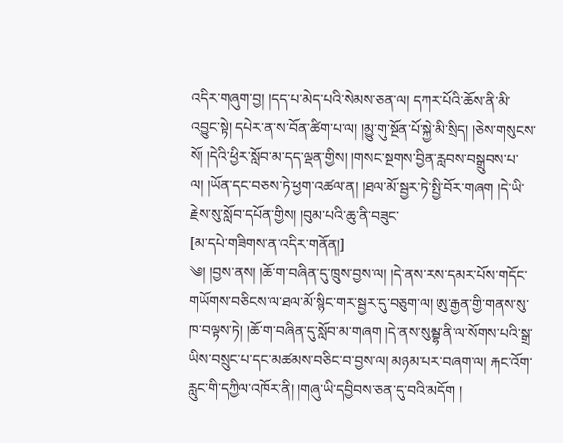འདིར་གཞུག་བྱ། །དད་པ་མེད་པའི་སེམས་ཅན་ལ། དཀར་པོའི་ཆོས་ནི་མི་འབྱུང་སྟེ། དཔེར་ན་ས་བོན་ཚིག་པ་ལ། །མྱུ་གུ་སྔོན་པོ་སྐྱེ་མི་སྲིད། །ཅེས་གསུངས་སོ། །དེའི་ཕྱིར་སློབ་མ་དད་ལྡན་གྱིས། །གསང་སྔགས་བྱིན་རླབས་བསྒྲུབས་པ་ལ། །ཡོན་དང་བཅས་ཏེ་ཕྱག་འཚལ་ན། །ཐལ་མོ་སྦྱར་ཏེ་སྤྱི་བོར་གཞག །དེ་ཡི་རྗེས་སུ་སློབ་དཔོན་གྱིས། །བུམ་པའི་ཆུ་ནི་བཟུང་
[མ་དཔེ་གཟིགས་ན་འདིར་གནོན།]
༄། །བྱས་ནས། །ཆོ་ག་བཞིན་དུ་ཁྲུས་བྱས་ལ། །དེ་ནས་རས་དམར་པོས་གདོང་གཡོགས་བཅིངས་ལ་ཐལ་མོ་སྙིང་གར་སྦྱར་དུ་བཅུག་ལ། ཨུ་རྒྱན་གྱི་གནས་སུ་ཁ་བལྟས་ཏེ། །ཆོ་ག་བཞིན་དུ་སློབ་མ་གཞག །དེ་ནས་སུམྦྷ་ནི་ལ་སོགས་པའི་སྒྲ་ཡིས་བསྲུང་པ་དང་མཚམས་བཅིང་བ་བྱས་ལ། མཉམ་པར་བཞག་ལ། རྐང་འོག་རླུང་གི་དཀྱིལ་འཁོར་ནི། །གཞུ་ཡི་དབྱིབས་ཅན་དུ་བའི་མདོག །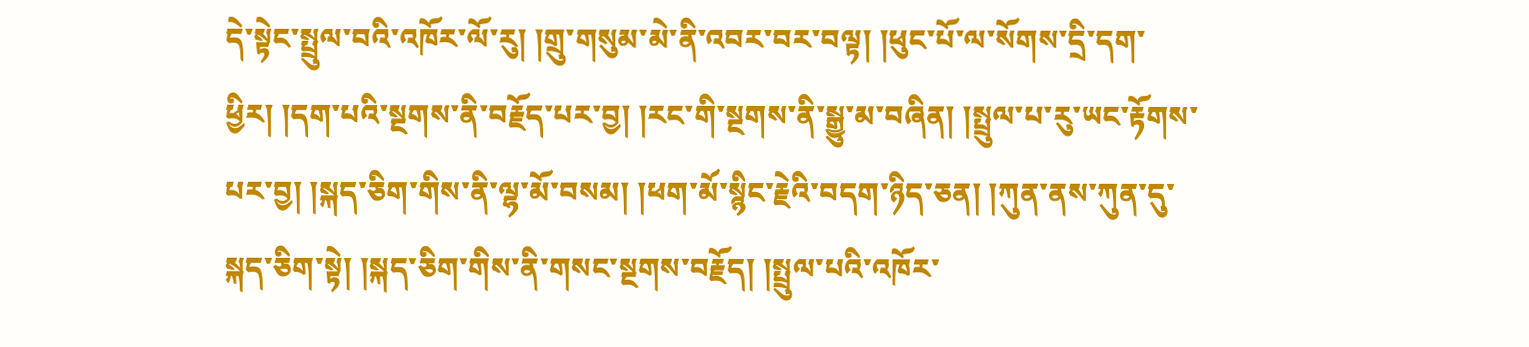དེ་སྟེང་སྤྲུལ་བའི་འཁོར་ལོ་རུ། །གྲུ་གསུམ་མེ་ནི་འབར་བར་བལྟ། །ཕུང་པོ་ལ་སོགས་དྲི་དག་ཕྱིར། །དག་པའི་སྔགས་ནི་བརྗོད་པར་བྱ། །རང་གི་སྔགས་ནི་སྒྱུ་མ་བཞིན། །སྤྲུལ་པ་རུ་ཡང་རྟོགས་པར་བྱ། །སྐད་ཅིག་གིས་ནི་ལྷ་མོ་བསམ། །ཕག་མོ་སྙིང་རྗེའི་བདག་ཉིད་ཅན། །ཀུན་ནས་ཀུན་དུ་སྐད་ཅིག་སྟེ། །སྐད་ཅིག་གིས་ནི་གསང་སྔགས་བརྗོད། །སྤྲུལ་པའི་འཁོར་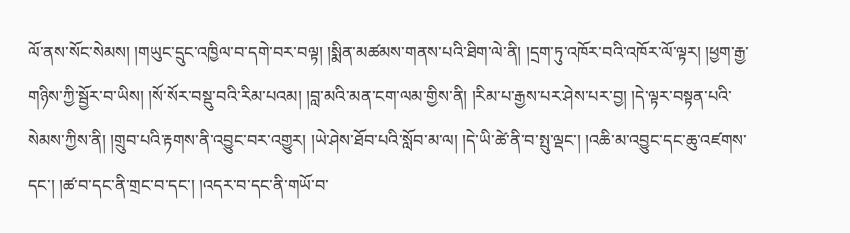ལོ་ནས་སོང་སེམས། །གཡུང་དྲུང་འཁྱིལ་བ་དགེ་བར་བལྟ། །སྨིན་མཚམས་གནས་པའི་ཐིག་ལེ་ནི། །དྲག་ཏུ་འཁོར་བའི་འཁོར་ལོ་ལྟར། །ཕྱག་རྒྱ་གཉིས་ཀྱི་སྦྱོར་བ་ཡིས། །སོ་སོར་བསྡུ་བའི་རིམ་པའམ། །བླ་མའི་མན་ངག་ལམ་གྱིས་ནི། །རིམ་པ་རྒྱས་པར་ཤེས་པར་བྱ། །དེ་ལྟར་བསྟན་པའི་སེམས་ཀྱིས་ནི། །གྲུབ་པའི་རྟགས་ནི་འབྱུང་བར་འགྱུར། །ཡེ་ཤེས་ཐོབ་པའི་སློབ་མ་ལ། །དེ་ཡི་ཚེ་ནི་བ་སྤུ་ལྡང་། །འཆི་མ་འབྱུང་དང་ཆུ་འཛགས་དང་། །ཚ་བ་དང་ནི་གྲང་བ་དང་། །འདར་བ་དང་ནི་གཡོ་བ་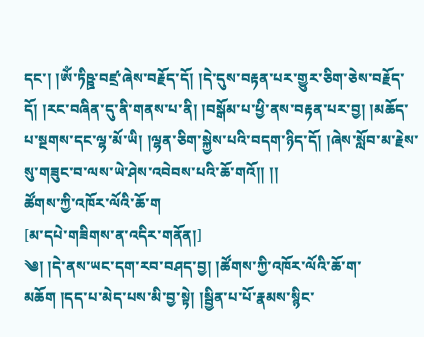དང་། །ཨོཾ་ཏིཥྛ་བཛྲ་ཞེས་བརྗོད་དོ། །དེ་དུས་བརྟན་པར་གྱུར་ཅིག་ཅེས་བརྗོད་དོ། །རང་བཞིན་དུ་ནི་གནས་པ་ནི། །བསྒོམ་པ་ཕྱི་ནས་བརྟན་པར་བྱ། །མཆོད་པ་སྔགས་དང་ལྷ་མོ་ཡི། །ལྷན་ཅིག་སྐྱེས་པའི་བདག་ཉིད་དོ། །ཞེས་སློབ་མ་རྗེས་སུ་གཟུང་བ་ལས་ཡེ་ཤེས་འབེབས་པའི་ཆོ་གའོ།། །།
ཚོགས་ཀྱི་འཁོར་ལོའི་ཆོ་ག
[མ་དཔེ་གཟིགས་ན་འདིར་གནོན།]
༄། །དེ་ནས་ཡང་དག་རབ་བཤད་བྱ། །ཚོགས་ཀྱི་འཁོར་ལོའི་ཆོ་ག་མཆོག །དད་པ་མེད་པས་མི་བྱ་སྟེ། །སྦྱིན་པ་པོ་རྣམས་སྙིང་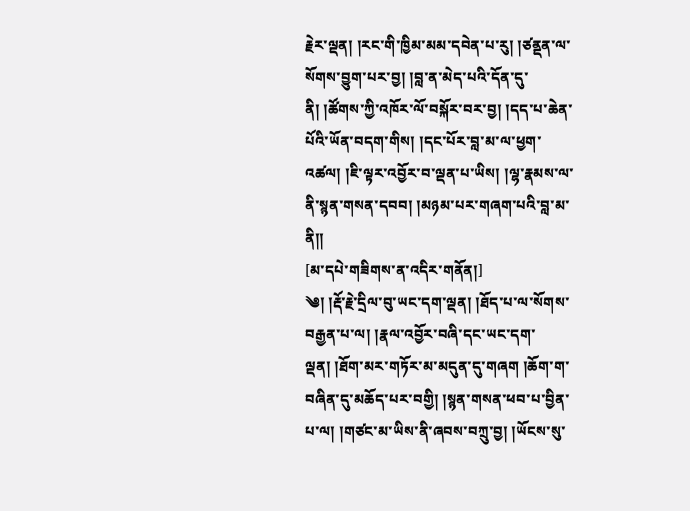རྗེར་ལྡན། །རང་གི་ཁྱིམ་མམ་དབེན་པ་རུ། །ཙནྡན་ལ་སོགས་བྱུག་པར་བྱ། །བླ་ན་མེད་པའི་དོན་དུ་ནི། །ཚོགས་ཀྱི་འཁོར་ལོ་བསྐོར་བར་བྱ། །དད་པ་ཆེན་པོའི་ཡོན་བདག་གིས། །དང་པོར་བླ་མ་ལ་ཕྱག་འཚལ། །ཇི་ལྟར་འབྱོར་བ་ལྡན་པ་ཡིས། །ལྷ་རྣམས་ལ་ནི་སྙན་གསན་དབབ། །མཉམ་པར་གཞག་པའི་བླ་མ་ནི།།
[མ་དཔེ་གཟིགས་ན་འདིར་གནོན།]
༄། །རྡོ་རྗེ་དྲིལ་བུ་ཡང་དག་ལྡན། །ཐོད་པ་ལ་སོགས་བརྒྱན་པ་ལ། །རྣལ་འབྱོར་བཞི་དང་ཡང་དག་ལྡན། །ཐོག་མར་གཏོར་མ་མདུན་དུ་གཞག །ཆོག་ག་བཞིན་དུ་མཆོད་པར་བགྱི། །སྙན་གསན་ཕབ་པ་བྱིན་པ་ལ། །གཙང་མ་ཡིས་ནི་ཞབས་བཀྲུ་བྱ། །ཡོངས་སུ་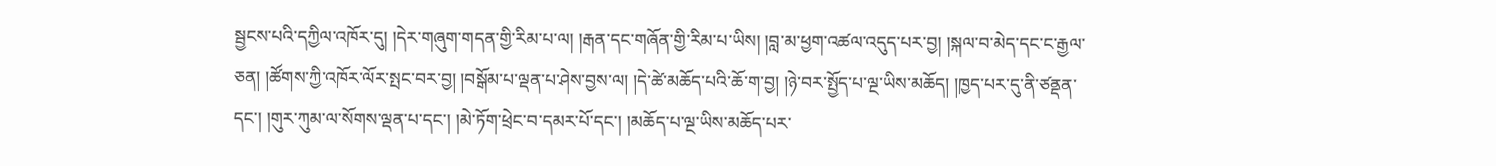སྦྱངས་པའི་དཀྱིལ་འཁོར་དུ། །དེར་གཞུག་གདན་གྱི་རིམ་པ་ལ། །རྒན་དང་གཞོན་གྱི་རིམ་པ་ཡིས། །བླ་མ་ཕྱག་འཚལ་འདུད་པར་བྱ། །སྐལ་བ་མེད་དང་ང་རྒྱལ་ཅན། །ཚོགས་ཀྱི་འཁོར་ལོར་སྤང་བར་བྱ། །བསྒོམ་པ་ལྡན་པ་ཤེས་བྱས་ལ། །དེ་ཚེ་མཆོད་པའི་ཆོ་ག་བྱ། །ཉེ་བར་སྤྱོད་པ་ལྔ་ཡིས་མཆོད། །ཁྱད་པར་དུ་ནི་ཙནྡན་དང་། །གུར་ཀུམ་ལ་སོགས་ལྡན་པ་དང་། །མེ་ཏོག་ཕྲེང་བ་དམར་པོ་དང་། །མཆོད་པ་ལྔ་ཡིས་མཆོད་པར་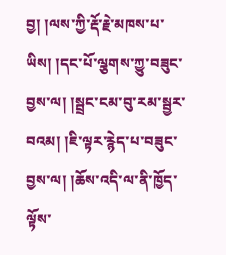བྱ། །ལས་ཀྱི་རྡོ་རྗེ་མཁས་པ་ཡིས། །དང་པོ་ལྕགས་ཀྱུ་བཟུང་བྱས་ལ། །སྦྲང་ངམ་བུ་རམ་སྦྱར་བའམ། །ཇི་ལྟར་རྙེད་པ་བཟུང་བྱས་ལ། །ཆོས་འདི་ལ་ནི་ཁྱོད་ལྟོས་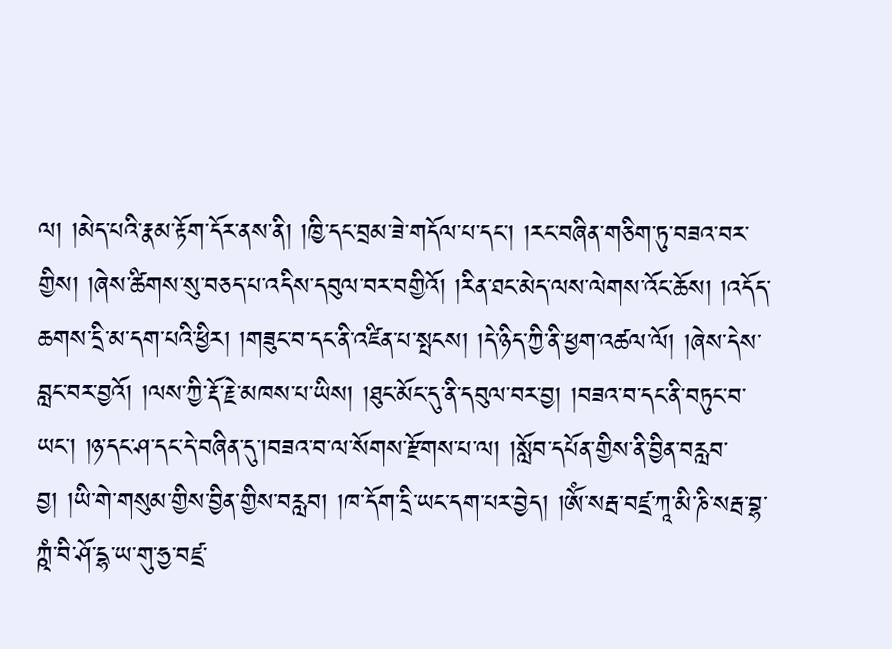ལ། །མེད་པའི་རྣམ་རྟོག་དོར་ནས་ནི། །ཁྱི་དང་བྲམ་ཟེ་གདོལ་པ་དང་། །རང་བཞིན་གཅིག་ཏུ་བཟའ་བར་གྱིས། །ཞེས་ཚིགས་སུ་བཅད་པ་འདིས་དབུལ་བར་བགྱིའོ། །རིན་ཐང་མེད་ལས་ལེགས་འོང་ཆོས། །འདོད་ཆགས་དྲི་མ་དག་པའི་ཕྱིར། །གཟུང་བ་དང་ནི་འཛིན་པ་སྤངས། །དེ་ཉིད་ཀྱི་ནི་ཕྱག་འཚལ་ལོ། །ཞེས་དེས་བླང་བར་བྱའོ། །ལས་ཀྱི་རྡོ་རྗེ་མཁས་པ་ཡིས། །ཐུང་མོང་དུ་ནི་དབུལ་བར་བྱ། །བཟའ་བ་དང་ནི་བཏུང་བ་ཡང་། །ཉ་དང་ཤ་དང་དེ་བཞིན་དུ་།བཟའ་བ་ལ་སོགས་རྫོགས་པ་ལ། །སློབ་དཔོན་གྱིས་ནི་བྱིན་བརླབ་བྱ། །ཡི་གེ་གསུམ་གྱིས་བྱིན་གྱིས་བརླབ། །ཁ་དོག་དྲི་ཡང་དག་པར་བྱེད། །ཨོཾ་སརྦ་བཛྲ་ཀཱ་མི་ཎི་སརྦ་བྷ་ཀྵཾ་བི་ཤོ་དྷ་ཡ་གུ་ཧྱ་བཛྲ་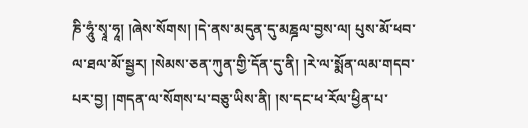ཎི་ཧཱུཾ་སྭཱ་ཧཱ། །ཞེས་སོགས། །དེ་ནས་མདུན་དུ་མཎྜལ་བྱས་ལ། པུས་མོ་ཕབ་ལ་ཐལ་མོ་སྦྱར། །སེམས་ཅན་ཀུན་གྱི་དོན་དུ་ནི། །རེ་ལ་སྨོན་ལམ་གདབ་པར་བྱ། །གདན་ལ་སོགས་པ་བཅུ་ཡིས་ནི། །ས་དང་ཕ་རོལ་ཕྱིན་པ་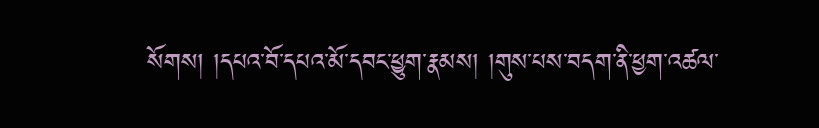སོགས། །དཔའ་བོ་དཔའ་མོ་དབང་ཕྱུག་རྣམས། །གུས་པས་བདག་ནི་ཕྱག་འཚལ་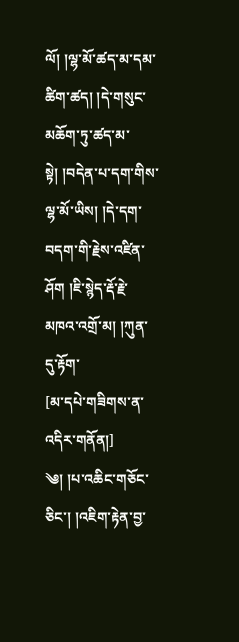ལོ། །ལྷ་མོ་ཚད་མ་དམ་ཚིག་ཚད། །དེ་གསུང་མཆོག་ཏུ་ཚད་མ་སྟེ། །བདེན་པ་དག་གིས་ལྷ་མོ་ཡིས། །དེ་དག་བདག་གི་རྗེས་འཛིན་ཤོག །ཇི་སྙེད་རྡོ་རྗེ་མཁའ་འགྲོ་མ། །ཀུན་དུ་རྟོག་
[མ་དཔེ་གཟིགས་ན་འདིར་གནོན།]
༄། །པ་འཆིང་གཅོང་ཅིང་། །འཇིག་རྟེན་བྱ་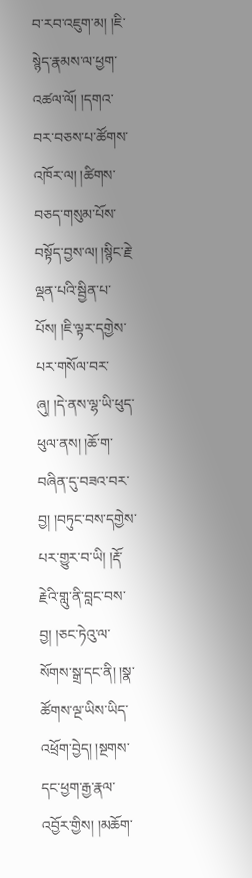བ་རབ་འཇུག་མ། །ཇི་སྙེད་རྣམས་ལ་ཕྱག་འཚལ་ལོ། །དགའ་བར་བཅས་པ་ཚོགས་འཁོར་ལ། །ཚིགས་བཅད་གསུམ་པོས་བསྟོད་བྱས་ལ། །སྙིང་རྗེ་ལྡན་པའི་སྦྱིན་པ་པོས། །ཇི་ལྟར་དགྱེས་པར་གསོལ་བར་ཞུ། །དེ་ནས་ལྷ་ཡི་ཕུད་ཕུལ་ནས། །ཆོ་ག་བཞིན་དུ་བཟའ་བར་བྱ། །བཏུང་བས་དགྱེས་པར་གྱུར་བ་ཡི། །རྡོ་རྗེའི་གླུ་ནི་བླང་བས་བྱ། །ཅང་ཏེའུ་ལ་སོགས་སྒྲ་དང་ནི། །སྣ་ཚོགས་ལྔ་ཡིས་ཡིད་འཕྲོག་བྱེད། །སྔགས་དང་ཕྱག་རྒྱ་རྣལ་འབྱོར་གྱིས། །མཆོག་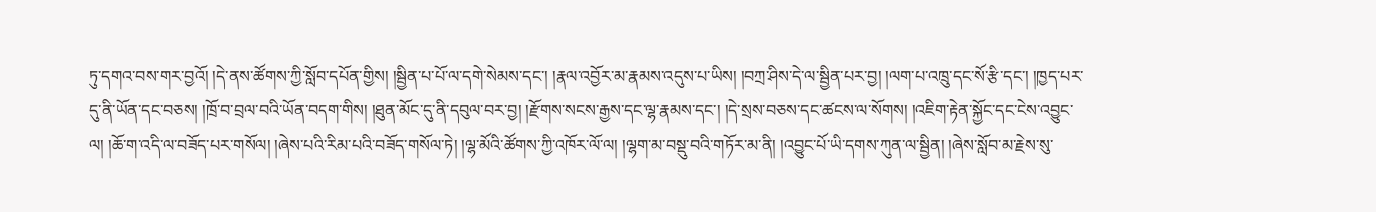ཏུ་དགའ་བས་གར་བྱའོ། །དེ་ནས་ཚོགས་ཀྱི་སློབ་དཔོན་གྱིས། །སྦྱིན་པ་པོ་ལ་དགེ་སེམས་དང་། །རྣལ་འབྱོར་མ་རྣམས་འདུས་པ་ཡིས། །བཀྲ་ཤིས་དེ་ལ་སྦྱིན་པར་བྱ། །ལག་པ་འཁྲུ་དང་སོ་རྩི་དང་། །ཁྱད་པར་དུ་ནི་ཡོན་དང་བཅས། །ཁྲོ་བ་བྲལ་བའི་ཡོན་བདག་གིས། །ཐུན་མོང་དུ་ནི་དབུལ་བར་བྱ། །རྫོགས་སངས་རྒྱས་དང་ལྷ་རྣམས་དང་། །དེ་སྲས་བཅས་དང་ཚངས་ལ་སོགས། །འཇིག་རྟེན་སྐྱོང་དང་ངེས་འབྱུང་ལ། །ཆོ་ག་འདི་ལ་བཟོད་པར་གསོལ། །ཞེས་པའི་རིམ་པའི་བཟོད་གསོལ་ཏེ། །ལྷ་མོའི་ཚོགས་ཀྱི་འཁོར་ལོ་ལ། །ལྷག་མ་བསྡུ་བའི་གཏོར་མ་ནི། །འབྱུང་པོ་ཡི་དགས་ཀུན་ལ་སྦྱིན། །ཞེས་སློབ་མ་རྗེས་སུ་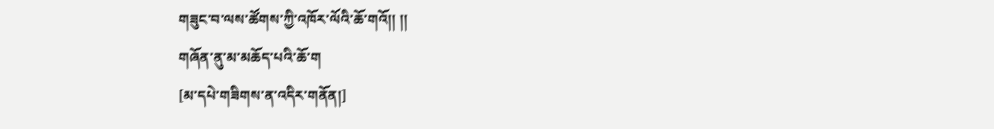གཟུང་བ་ལས་ཚོགས་ཀྱི་འཁོར་ལོའི་ཆོ་གའོ།། །།
གཞོན་ནུ་མ་མཆོད་པའི་ཆོ་ག
[མ་དཔེ་གཟིགས་ན་འདིར་གནོན།]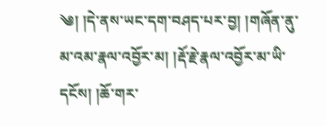༄། །དེ་ནས་ཡང་དག་བཤད་པར་བྱ། །གཞོན་ནུ་མ་འམ་རྣལ་འབྱོར་མ། །རྡོ་རྗེ་རྣལ་འབྱོར་མ་ཡི་དངོས། །ཆོ་གར་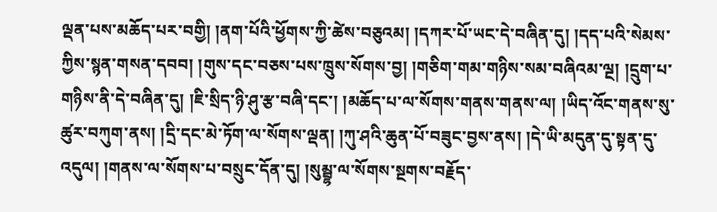ལྡན་པས་མཆོད་པར་བགྱི། །ནག་པོའི་ཕྱོགས་ཀྱི་ཚེས་བཅུའམ། །དཀར་པོ་ཡང་དེ་བཞིན་དུ། །དད་པའི་སེམས་ཀྱིས་སྙན་གསན་དབབ། །གུས་དང་བཅས་པས་ཁྲུས་སོགས་བྱ། །གཅིག་གམ་གཉིས་སམ་བཞིའམ་ལྔ། །དྲུག་པ་གཉིས་ནི་དེ་བཞིན་དུ། །ཇི་སྲིད་ཉི་ཤུ་རྩ་བཞི་དང་། །མཆོད་པ་ལ་སོགས་གནས་གནས་ལ། །ཡིད་འོང་གནས་སུ་ཚུར་བཀུག་ནས། །དྲི་དང་མེ་ཏོག་ལ་སོགས་ལྡན། །ཀུ་ཤའི་ཆུན་པོ་བཟུང་བྱས་ནས། །དེ་ཡི་མདུན་དུ་སྟན་དུ་འདུལ། །གནས་ལ་སོགས་པ་བསྲུང་དོན་དུ། །སུམྦྷ་ལ་སོགས་སྔགས་བརྗོད་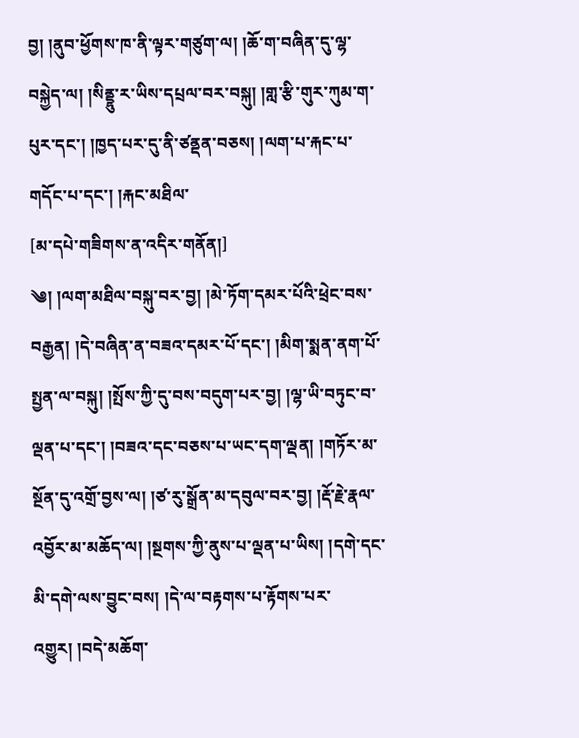བྱ། །ནུབ་ཕྱོགས་ཁ་ནི་ལྟར་གཙུག་ལ། །ཆོ་ག་བཞིན་དུ་ལྷ་བསྐྱེད་ལ། །སིནྡྷུ་ར་ཡིས་དཔྲལ་བར་བསྐུ། །གླ་རྩི་གུར་ཀུམ་ག་པུར་དང་། །ཁྱད་པར་དུ་ནི་ཙནྡན་བཅས། །ལག་པ་རྐང་པ་གདོང་པ་དང་། །རྐང་མཐིལ་
[མ་དཔེ་གཟིགས་ན་འདིར་གནོན།]
༄། །ལག་མཐིལ་བསྐུ་བར་བྱ། །མེ་ཏོག་དམར་པོའི་ཕྲེང་བས་བརྒྱན། །དེ་བཞིན་ན་བཟའ་དམར་པོ་དང་། །མིག་སྨན་ནག་པོ་སྤྱན་ལ་བསྐུ། །སྤོས་ཀྱི་དུ་བས་བདུག་པར་བྱ། །ལྷ་ཡི་བཏུང་བ་ལྡན་པ་དང་། །བཟའ་དང་བཅས་པ་ཡང་དག་ལྡན། །གཏོར་མ་སྔོན་དུ་འགྲོ་བྱས་ལ། །ཙ་རུ་སྒྲོན་མ་དབུལ་བར་བྱ། །རྡོ་རྗེ་རྣལ་འབྱོར་མ་མཆོད་ལ། །སྔགས་ཀྱི་ནུས་པ་ལྡན་པ་ཡིས། །དགེ་དང་མི་དགེ་ལས་བྱུང་བས། །དེ་ལ་བརྟགས་པ་རྟོགས་པར་འགྱུར། །བདེ་མཆོག་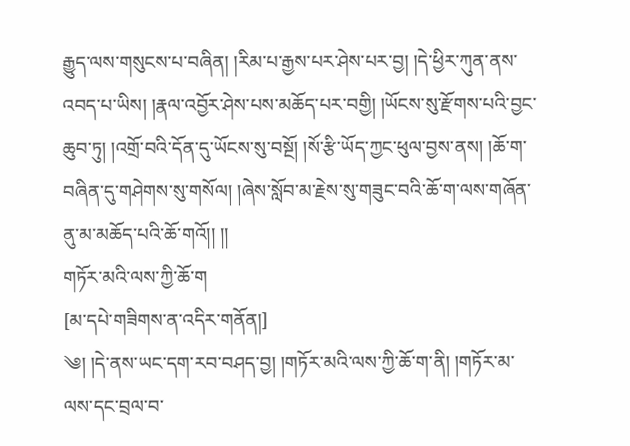རྒྱུད་ལས་གསུངས་པ་བཞིན། །རིམ་པ་རྒྱས་པར་ཤེས་པར་བྱ། །དེ་ཕྱིར་ཀུན་ནས་འབད་པ་ཡིས། །རྣལ་འབྱོར་ཤེས་པས་མཆོད་པར་བགྱི། །ཡོངས་སུ་རྫོགས་པའི་བྱང་ཆུབ་ཏུ། །འགྲོ་བའི་དོན་དུ་ཡོངས་སུ་བསྔོ། །སོ་རྩི་ཡོད་ཀྱང་ཕུལ་བྱས་ནས། །ཆོ་ག་བཞིན་དུ་གཤེགས་སུ་གསོལ། །ཞེས་སློབ་མ་རྗེས་སུ་གཟུང་བའི་ཆོ་ག་ལས་གཞོན་ནུ་མ་མཆོད་པའི་ཆོ་གའོ།། །།
གཏོར་མའི་ལས་ཀྱི་ཆོ་ག
[མ་དཔེ་གཟིགས་ན་འདིར་གནོན།]
༄། །དེ་ནས་ཡང་དག་རབ་བཤད་བྱ། །གཏོར་མའི་ལས་ཀྱི་ཆོ་ག་ནི། །གཏོར་མ་ལས་དང་བྲལ་བ་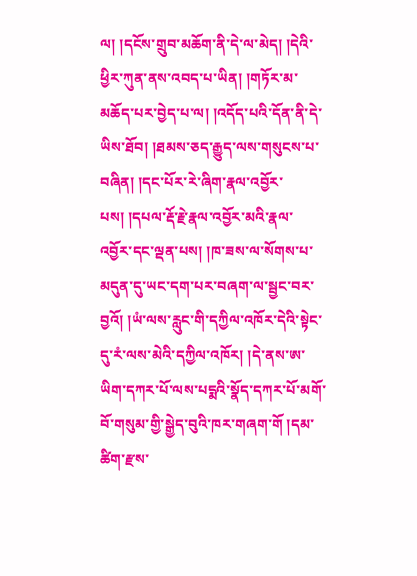ལ། །དངོས་གྲུབ་མཆོག་ནི་དེ་ལ་མེད། །དེའི་ཕྱིར་ཀུན་ནས་འབད་པ་ཡིན། །གཏོར་མ་མཆོད་པར་བྱེད་པ་ལ། །འདོད་པའི་དོན་ནི་དེ་ཡིས་ཐོབ། །ཐམས་ཅད་རྒྱུད་ལས་གསུངས་པ་བཞིན། །དང་པོར་རེ་ཞིག་རྣལ་འབྱོར་པས། །དཔལ་རྡོ་རྗེ་རྣལ་འབྱོར་མའི་རྣལ་འབྱོར་དང་ལྡན་པས། །ཁ་ཟས་ལ་སོགས་པ་མདུན་དུ་ཡང་དག་པར་བཞག་ལ་སྦྱང་བར་བྱའོ། །ཡཾ་ལས་རླུང་གི་དཀྱིལ་འཁོར་དེའི་སྟེང་དུ་རཾ་ལས་མེའི་དཀྱིལ་འཁོར། །དེ་ནས་ཨ་ཡིག་དཀར་པོ་ལས་པདྨའི་སྣོད་དཀར་པོ་མགོ་བོ་གསུམ་གྱི་སྒྱེད་བུའི་ཁར་གཞག་གོ །དམ་ཚིག་རྫས་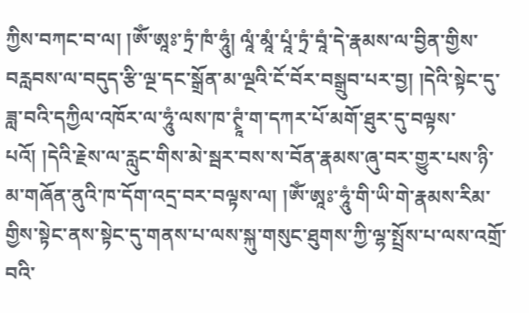ཀྱིས་བཀང་བ་ལ། །ཨོཾ་ཨཱཿ་ཏྲཾ་ཁཾ་ཧཱུཾ། ལཱཾ་མཱཾ་པཱཾ་ཏྲཾ་བཱཾ་དེ་རྣམས་ལ་བྱིན་གྱིས་བརླབས་ལ་བདུད་རྩི་ལྔ་དང་སྒྲོན་མ་ལྔའི་ངོ་བོར་བསྒྲུབ་པར་བྱ། །དེའི་སྟེང་དུ་ཟླ་བའི་དཀྱིལ་འཁོར་ལ་ཧཱུཾ་ལས་ཁ་ཊྭཱཾ་ག་དཀར་པོ་མགོ་ཐུར་དུ་བལྟས་པའོ། །དེའི་རྗེས་ལ་རླུང་གིས་མེ་སྦར་བས་ས་བོན་རྣམས་ཞུ་བར་གྱུར་པས་ཉི་མ་གཞོན་ནུའི་ཁ་དོག་འདྲ་བར་བལྟས་ལ། །ཨོཾ་ཨཱཿ་ཧཱུཾ་གི་ཡི་གེ་རྣམས་རིམ་གྱིས་སྟེང་ནས་སྟེང་དུ་གནས་པ་ལས་སྐུ་གསུང་ཐུགས་ཀྱི་ལྷ་སྤྲོས་པ་ལས་འགྲོ་བའི་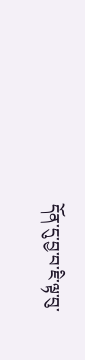དོན་དུ་བྱ་བ་ཇི་ལྟ་བུ་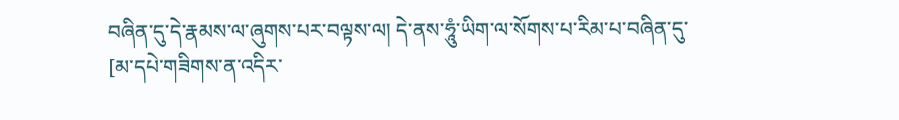བཞིན་དུ་དེ་རྣམས་ལ་ཞུགས་པར་བལྟས་ལ། དེ་ནས་ཧཱུཾ་ཡིག་ལ་སོགས་པ་རིམ་པ་བཞིན་དུ་
[མ་དཔེ་གཟིགས་ན་འདིར་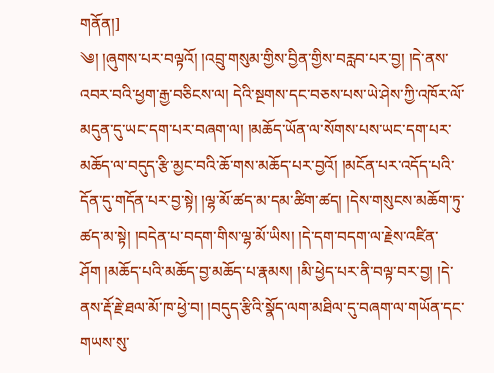གནོན།]
༄། །ཞུགས་པར་བལྟའོ། །འབྲུ་གསུམ་གྱིས་བྱིན་གྱིས་བརླབ་པར་བྱ། །དེ་ནས་འབར་བའི་ཕྱག་རྒྱ་བཅིངས་ལ། དེའི་སྔགས་དང་བཅས་པས་ཡེ་ཤེས་ཀྱི་འཁོར་ལོ་མདུན་དུ་ཡང་དག་པར་བཞག་ལ། །མཆོད་ཡོན་ལ་སོགས་པས་ཡང་དག་པར་མཆོད་ལ་བདུད་རྩི་མྱང་བའི་ཆོ་གས་མཆོད་པར་བྱའོ། །མངོན་པར་འདོད་པའི་དོན་དུ་གདོན་པར་བྱ་སྟེ། །ལྷ་མོ་ཚད་མ་དམ་ཚིག་ཚད། །དེས་གསུངས་མཆོག་ཏུ་ཚད་མ་སྟེ། །བདེན་པ་བདག་གིས་ལྷ་མོ་ཡིས། །དེ་དག་བདག་ལ་རྗེས་འཛིན་ཤོག །མཆོད་པའི་མཆོད་བྱ་མཆོད་པ་རྣམས། །མི་ཕྱེད་པར་ནི་བལྟ་བར་བྱ། །དེ་ནས་རྡོ་རྗེ་ཐལ་མོ་ཁ་ཕྱེ་བ། །བདུད་རྩིའི་སྣོད་ལག་མཐིལ་དུ་བཞག་ལ་གཡོན་དང་གཡས་སུ་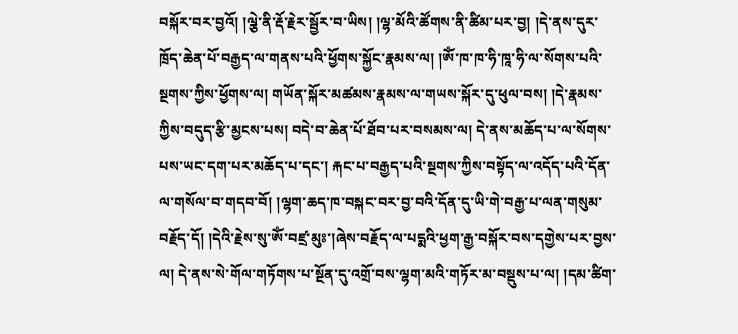བསྐོར་བར་བྱའོ། །ལྕེ་ནི་རྡོ་རྗེར་སྦྱོར་བ་ཡིས། །ལྷ་མོའི་ཚོགས་ནི་ཚིམ་པར་བྱ། །དེ་ནས་དུར་ཁྲོད་ཆེན་པོ་བརྒྱད་ལ་གནས་པའི་ཕྱོགས་སྐྱོང་རྣམས་ལ། །ཨོཾ་ཁ་ཁ་ཧི་ཁཱ་ཧི་ལ་སོགས་པའི་སྔགས་ཀྱིས་ཕྱོགས་ལ། གཡོན་སྐོར་མཚམས་རྣམས་ལ་གཡས་སྐོར་དུ་ཕུལ་བས། །དེ་རྣམས་ཀྱིས་བདུད་རྩི་མྱངས་པས། བདེ་བ་ཆེན་པོ་ཐོབ་པར་བསམས་ལ། དེ་ནས་མཆོད་པ་ལ་སོགས་པས་ཡང་དག་པར་མཆོད་པ་དང་། རྐང་པ་བརྒྱད་པའི་སྔགས་ཀྱིས་བསྟོད་ལ་འདོད་པའི་དོན་ལ་གསོལ་བ་གདབ་བོ། །ལྷག་ཆད་ཁ་བསྐང་བར་བྱ་བའི་དོན་དུ་ཡི་གེ་བརྒྱ་པ་ལན་གསུམ་བརྗོད་དོ། །དེའི་རྗེས་སུ་ཨོཾ་བཛྲ་མུཿ་།ཞེས་བརྗོད་ལ་པདྨའི་ཕྱག་རྒྱ་བསྐོར་བས་དགྱེས་པར་བྱས་ལ། དེ་ནས་སེ་གོལ་གཏོགས་པ་སྔོན་དུ་འགྲོ་བས་ལྷག་མའི་གཏོར་མ་བསྡུས་པ་ལ། །དམ་ཚིག་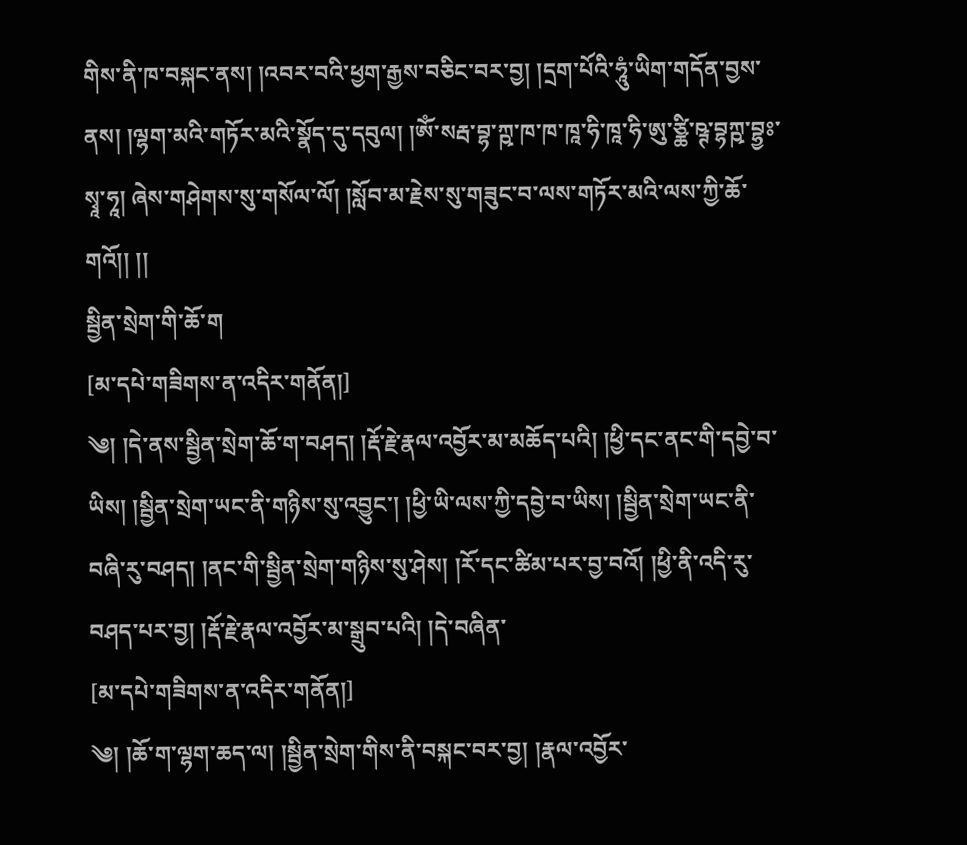གིས་ནི་ཁ་བསྐང་ནས། །འབར་བའི་ཕྱག་རྒྱས་བཅིང་བར་བྱ། །དྲག་པོའི་ཧཱུཾ་ཡིག་གདོན་བྱས་ནས། །ལྷག་མའི་གཏོར་མའི་སྣོད་དུ་དབུལ། །ཨོཾ་སརྦ་བྷ་ཀྵ་ཁ་ཁ་ཁཱ་ཧི་ཁཱ་ཧི་ཨུ་ཙྪི་ཥྚ་བྷཀྵ་བྷྱཿ་སྭཱ་ཧཱ། ཞེས་གཤེགས་སུ་གསོལ་ལོ། །སློབ་མ་རྗེས་སུ་གཟུང་བ་ལས་གཏོར་མའི་ལས་ཀྱི་ཆོ་གའོ།། །།
སྦྱིན་སྲེག་གི་ཆོ་ག
[མ་དཔེ་གཟིགས་ན་འདིར་གནོན།]
༄། །དེ་ནས་སྦྱིན་སྲེག་ཆོ་ག་བཤད། །རྡོ་རྗེ་རྣལ་འབྱོར་མ་མཆོད་པའི། །ཕྱི་དང་ནང་གི་དབྱེ་བ་ཡིས། །སྦྱིན་སྲེག་ཡང་ནི་གཉིས་སུ་འབྱུང་། །ཕྱི་ཡི་ལས་ཀྱི་དབྱེ་བ་ཡིས། །སྦྱིན་སྲེག་ཡང་ནི་བཞི་རུ་བཤད། །ནང་གི་སྦྱིན་སྲེག་གཉིས་སུ་ཤེས། །རོ་དང་ཚིམ་པར་བྱ་བའོ། །ཕྱི་ནི་འདི་རུ་བཤད་པར་བྱ། །རྡོ་རྗེ་རྣལ་འབྱོར་མ་སྒྲུབ་པའི། །དེ་བཞིན་
[མ་དཔེ་གཟིགས་ན་འདིར་གནོན།]
༄། །ཆོ་ག་ལྷག་ཆད་ལ། །སྦྱིན་སྲེག་གིས་ནི་བསྐང་བར་བྱ། །རྣལ་འབྱོར་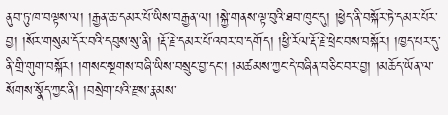ནུབ་ཏུ་ཁ་བལྟས་ལ། །རྒྱན་ཆ་དམར་པོ་ཡིས་བརྒྱན་ལ། །སྐྱེ་གནས་ལྟ་བུའི་ཐབ་ཁུང་དུ། །ཕྱེད་ནི་བསྐོར་ཏེ་དམར་པོར་བྱ། །སོར་གསུམ་དོར་བའི་དབུས་སུ་ནི། །རྡོ་རྗེ་དམར་པོ་འབར་བ་དགོད། །ཕྱི་རོལ་རྡོ་རྗེ་ཕྲེང་བས་བསྐོར། །ཁྱད་པར་དུ་ནི་གྲི་གུག་བསྐོར། །གསང་སྔགས་བཞི་ཡིས་བསྲུང་བྱ་དང་། །མཚམས་ཀྱང་དེ་བཞིན་བཅིང་བར་བྱ། །མཆོད་ཡོན་ལ་སོགས་སྣོད་ཀྱང་ནི། །བསྲེག་པའི་རྫས་རྣམས་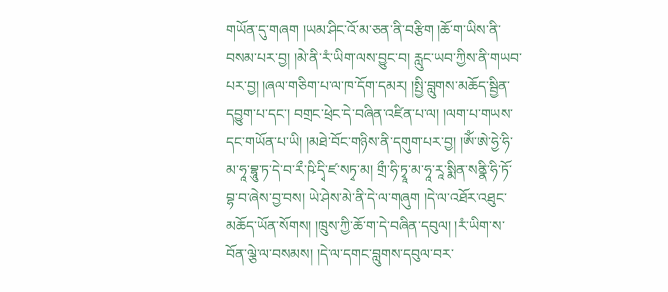གཡོན་དུ་གཞག །ཡམ་ཤིང་འོ་མ་ཅན་ནི་བརྩིག །ཆོ་ག་ཡིས་ནི་བསམ་པར་བྱ། །མེ་ནི་རཾ་ཡིག་ལས་བྱུང་བ། རླུང་ཡབ་ཀྱིས་ནི་གཡབ་པར་བྱ། །ཞལ་གཅིག་པ་ལ་ཁ་དོག་དམར། །སྤྱི་བླུགས་མཆོད་སྦྱིན་དབྱུག་པ་དང་། བགྲང་ཕྲེང་དེ་བཞིན་འཛིན་པ་ལ། །ལག་པ་གཡས་དང་གཡོན་པ་ཡི། །མཐེ་བོང་གཉིས་ནི་དགུག་པར་བྱ། །ཨོཾ་ཨེ་ཧྱེ་ཧི་མ་ཧཱ་བྷཱུ་ཏ་དེ་བ་རྀ་ཥི་དྭི་ཛ་སཏྭ་མ། གྲྀ་ཧི་ཏྭཱ་མ་ཧཱ་རཱ་སྨིན་སནྣི་ཧི་ཏོ་བྷ་བ་ཞེས་བྱ་བས། ཡེ་ཤེས་མེ་ནི་དེ་ལ་གཞུག །དེ་ལ་འཐོར་འཐུང་མཆོད་ཡོན་སོགས། །ཁྲུས་ཀྱི་ཆོ་ག་དེ་བཞིན་དབུལ། །རཾ་ཡིག་ས་བོན་ལྕེ་ལ་བསམས། །དེ་ལ་དགང་བླུགས་དབུལ་བར་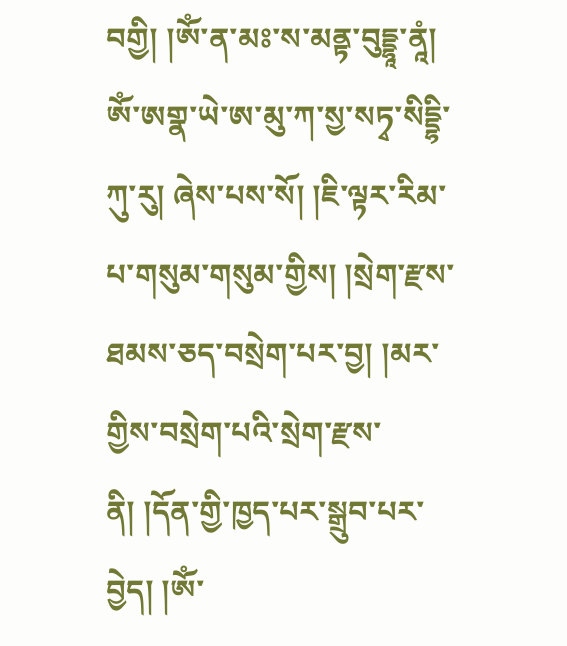བགྱི། །ཨོཾ་ན་མཿ་ས་མནྟ་བུདྡྷཱ་ནཱཾ། ཨོཾ་ཨགྣ་ཡེ་ཨ་མུ་ཀ་སྱ་སཏྭ་སིདྡྷི་ཀུ་རུ། ཞེས་པས་སོ། །ཇི་ལྟར་རིམ་པ་གསུམ་གསུམ་གྱིས། །སྲེག་རྫས་ཐམས་ཅད་བསྲེག་པར་བྱ། །མར་གྱིས་བསྲེག་པའི་སྲེག་རྫས་ནི། །དོན་གྱི་ཁྱད་པར་སྒྲུབ་པར་བྱེད། །ཨོཾ་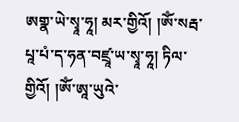ཨགྣ་ཡེ་སྭཱ་ཧཱ། མར་གྱིའོ། །ཨོཾ་སརྦ་པཱ་པཾ་ད་ཧན་བཛྲཱ་ཡ་སྭཱ་ཧཱ། ཏིལ་གྱིའོ། །ཨོཾ་ཨཱ་ཡུའེ་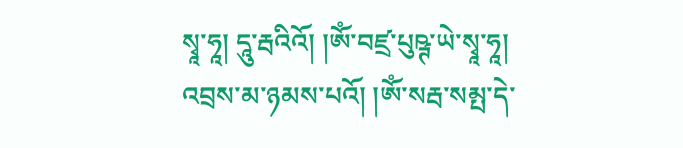སྭཱ་ཧཱ། དཱུ་རྦའིའོ། །ཨོཾ་བཛྲ་པུཥྚ་ཡེ་སྭཱ་ཧཱ། འབྲས་མ་ཉམས་པའོ། །ཨོཾ་སརྦ་སམྤ་དེ་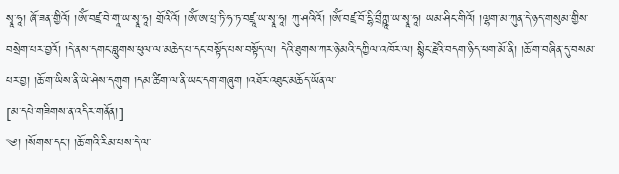སྭཱ་ཧཱ། ཞོ་ཟན་གྱིའོ། །ཨོཾ་བཛྲ་བེ་གཱ་ཡ་སྭཱ་ཧཱ། གྲོའིའོ། །ཨོཾ་ཨ་པྲ་ཏི་ཧ་ཏ་བཛྲཱ་ཡ་སྭཱ་ཧཱ། ཀུ་ཤའིའོ། །ཨོཾ་བཛྲ་བོ་དྷི་བྲྀཀྵཱ་ཡ་སྭཱ་ཧཱ། ཡམ་ཤིང་གིའོ། །ལྷག་མ་ཀུན་དེ་ཉད་གསུམ་གྱིས་བསྲེག་པར་བྱའོ། །དེ་ནས་དགང་བླུགས་ཕུལ་ལ་མཆེད་པ་དང་བསྟོད་པས་བསྟོད་ལ། དེའི་ཐུགས་ཀར་ཉེ་མའི་དཀྱིལ་འཁོར་ལ། སྙིང་རྗེའི་བདག་ཉིད་ཕག་མོ་ནི། །ཆོ་ག་བཞིན་དུ་བསམ་པར་བྱ། །ཆོ་ག་ཡིས་ནི་ཡེ་ཤེས་དགུག །དམ་ཚིག་ལ་ནི་ཡང་དག་གཞུག །འཐོར་འཐུང་མཆོད་ཡོན་ལ་
[མ་དཔེ་གཟིགས་ན་འདིར་གནོན།]
༄། །སོགས་དང་། །ཆོ་གའི་རིམ་པས་དེ་ལ་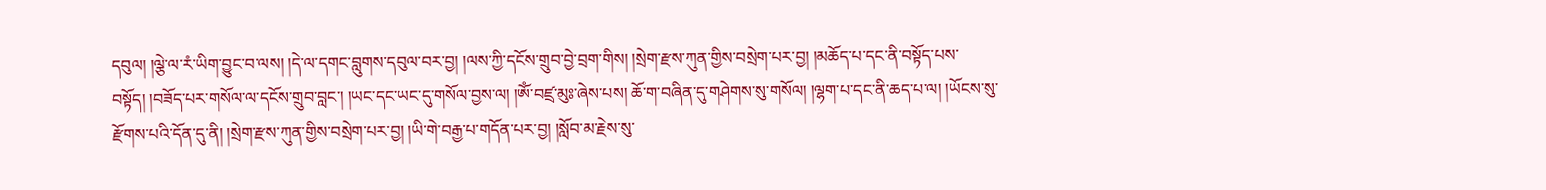དབུལ། །ལྕེ་ལ་རཾ་ཡིག་བྱུང་བ་ལས། །དེ་ལ་དགང་བླུགས་དབུལ་བར་བྱ། །ལས་ཀྱི་དངོས་གྲུབ་བྱེ་བྲག་གིས། །སྲེག་རྫས་ཀུན་གྱིས་བསྲེག་པར་བྱ། །མཆོད་པ་དང་ནི་བསྟོད་པས་བསྟོད། །བཟོད་པར་གསོལ་ལ་དངོས་གྲུབ་བླང་། །ཡང་དང་ཡང་དུ་གསོལ་བྱས་ལ། །ཨོཾ་བཛྲ་མུཿ་ཞེས་པས། ཆོ་ག་བཞིན་དུ་གཤེགས་སུ་གསོལ། །ལྷག་པ་དང་ནི་ཆད་པ་ལ། །ཡོངས་སུ་རྫོགས་པའི་དོན་དུ་ནི། །སྲེག་རྫས་ཀུན་གྱིས་བསྲེག་པར་བྱ། །ཡི་གེ་བརྒྱ་པ་གདོན་པར་བྱ། །སློབ་མ་རྗེས་སུ་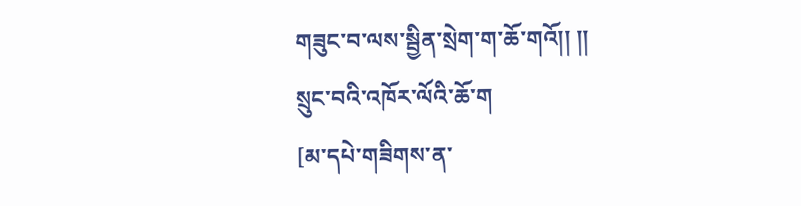གཟུང་བ་ལས་སྦྱིན་སྲེག་ག་ཆོ་གའོ།། །།
སྲུང་བའི་འཁོར་ལོའི་ཆོ་ག
[མ་དཔེ་གཟིགས་ན་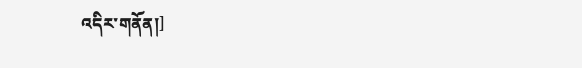འདིར་གནོན།]